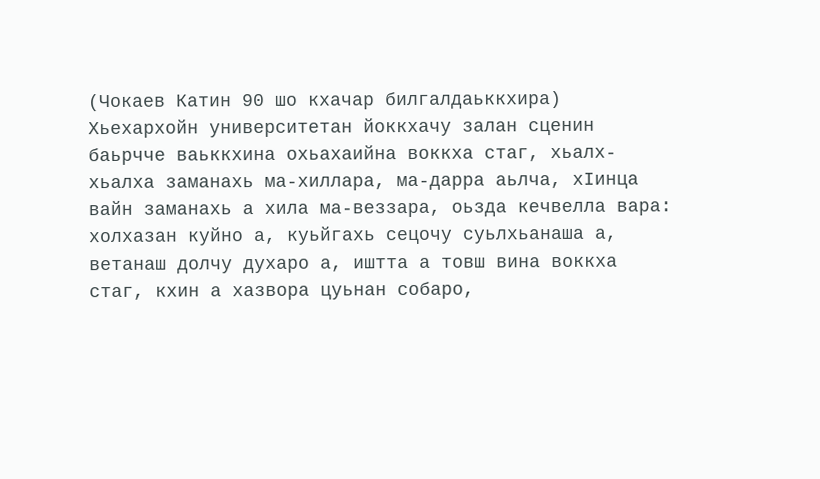(Чокаев Катин 90 шо кхачар билгалдаьккхира)
Хьехархойн университетан йоккхачу залан сценин баьрчче ваьккхина охьахаийна воккха стаг, хьалх-хьалха заманахь ма-хиллара, ма-дарра аьлча, хIинца вайн заманахь а хила ма-веззара, оьзда кечвелла вара: холхазан куйно а, куьйгахь сецочу суьлхьанаша а, ветанаш долчу духаро а, иштта а товш вина воккха стаг, кхин а хазвора цуьнан собаро,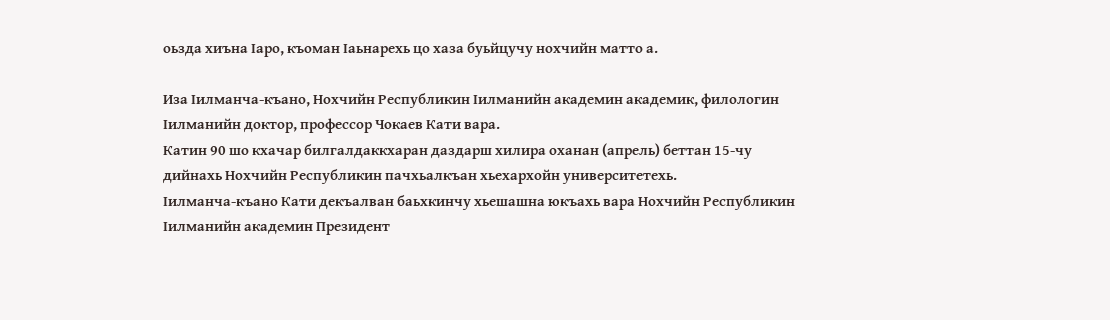оьзда хиъна Iаро, къоман Iаьнарехь цо хаза буьйцучу нохчийн матто а.

Иза Iилманча-къано, Нохчийн Республикин Iилманийн академин академик, филологин Iилманийн доктор, профессор Чокаев Кати вара.
Катин 90 шо кхачар билгалдаккхаран даздарш хилира оханан (апрель) беттан 15-чу дийнахь Нохчийн Республикин пачхьалкъан хьехархойн университетехь.
Iилманча-къано Кати декъалван баьхкинчу хьешашна юкъахь вара Нохчийн Республикин Iилманийн академин Президент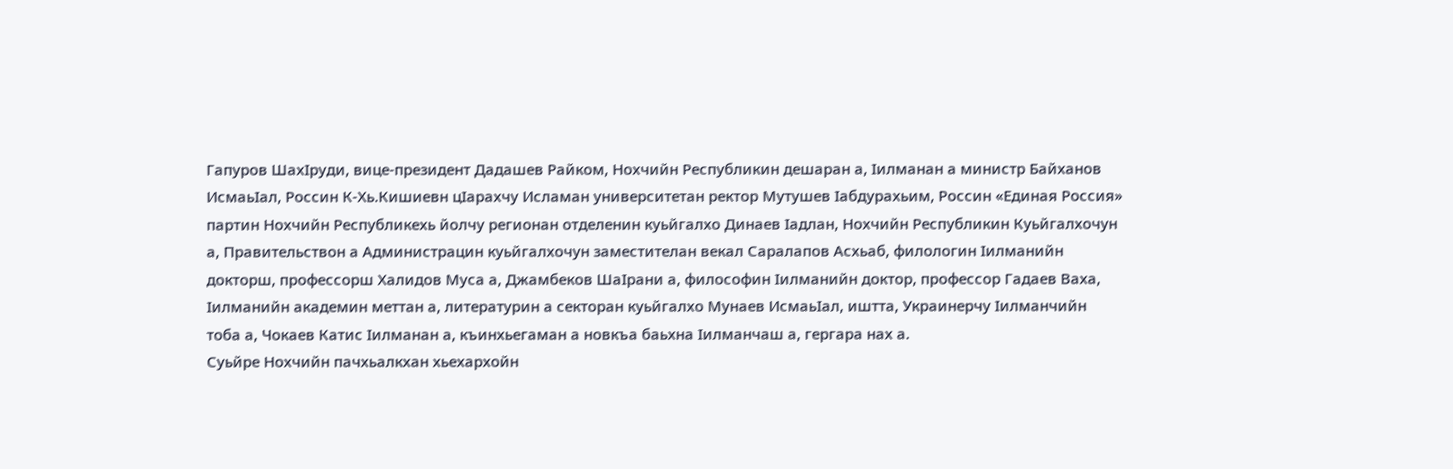Гапуров ШахIруди, вице-президент Дадашев Райком, Нохчийн Республикин дешаран а, Iилманан а министр Байханов ИсмаьIал, Россин К-Хь.Кишиевн цIарахчу Исламан университетан ректор Мутушев Iабдурахьим, Россин «Единая Россия» партин Нохчийн Республикехь йолчу регионан отделенин куьйгалхо Динаев Iадлан, Нохчийн Республикин Куьйгалхочун а, Правительствон а Администрацин куьйгалхочун заместителан векал Саралапов Асхьаб, филологин Iилманийн докторш, профессорш Халидов Муса а, Джамбеков ШаIрани а, философин Iилманийн доктор, профессор Гадаев Ваха, Iилманийн академин меттан а, литературин а секторан куьйгалхо Мунаев ИсмаьIал, иштта, Украинерчу Iилманчийн тоба а, Чокаев Катис Iилманан а, къинхьегаман а новкъа баьхна Iилманчаш а, гергара нах а.
Суьйре Нохчийн пачхьалкхан хьехархойн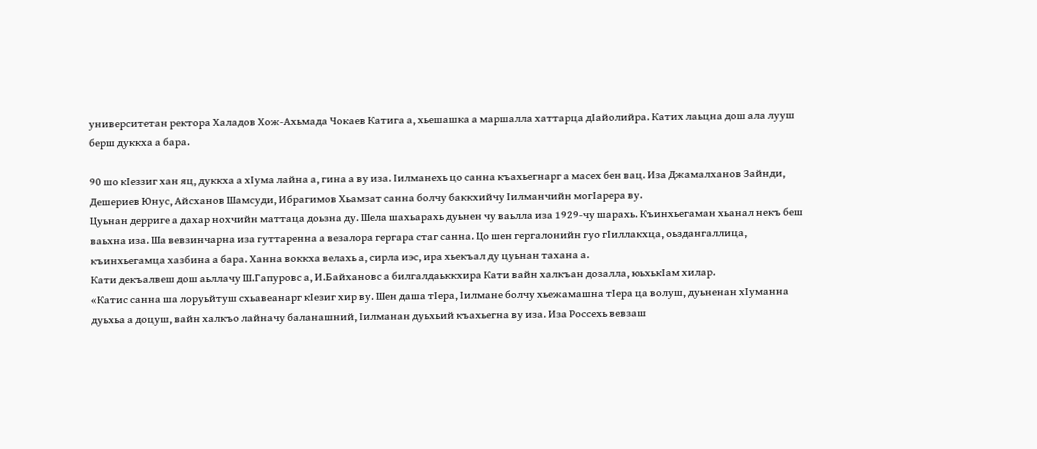университетан ректора Халадов Хож-Ахьмада Чокаев Катига а, хьешашка а маршалла хаттарца дIайолийра. Катих лаьцна дош ала лууш берш дуккха а бара.

90 шо кIеззиг хан яц, дуккха а хIума лайна а, гина а ву иза. Iилманехь цо санна къахьегнарг а масех бен вац. Иза Джамалханов Зайнди, Дешериев Юнус, Айсханов Шамсуди, Ибрагимов Хьамзат санна болчу баккхийчу Iилманчийн могIарера ву.
Цуьнан дерриге а дахар нохчийн маттаца доьзна ду. Шела шахьарахь дуьнен чу ваьлла иза 1929-чу шарахь. Къинхьегаман хьанал некъ беш ваьхна иза. Ша вевзинчарна иза гуттаренна а везалора гергара стаг санна. Цо шен гергалонийн гуо гIиллакхца, оьздангаллица, къинхьегамца хазбина а бара. Ханна воккха велахь а, сирла иэс, ира хьекъал ду цуьнан тахана а.
Кати декъалвеш дош аьллачу Ш.Гапуровс а, И.Байхановс а билгалдаьккхира Кати вайн халкъан дозалла, юьхькIам хилар.
«Катис санна ша лоруьйтуш схьавеанарг кIезиг хир ву. Шен даша тIера, Iилмане болчу хьежамашна тIера ца волуш, дуьненан хIуманна дуьхьа а доцуш, вайн халкъо лайначу баланашний, Iилманан дуьхьий къахьегна ву иза. Иза Россехь вевзаш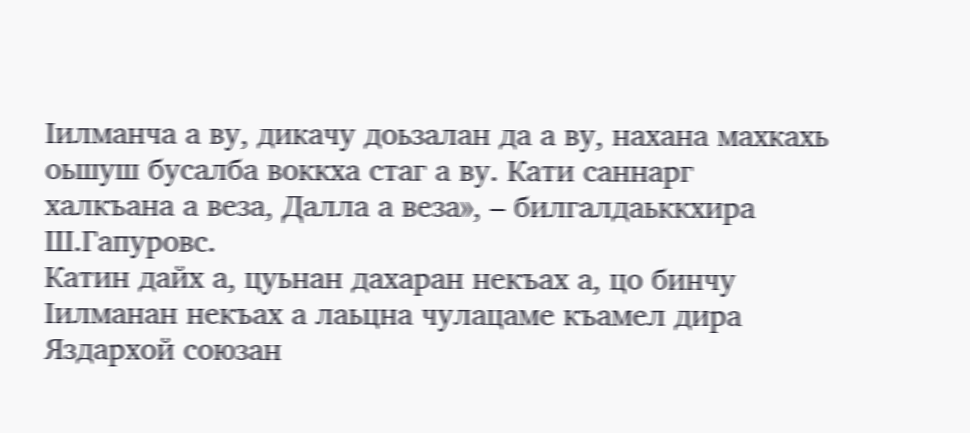Iилманча а ву, дикачу доьзалан да а ву, нахана махкахь оьшуш бусалба воккха стаг а ву. Кати саннарг халкъана а веза, Далла а веза», – билгалдаьккхира Ш.Гапуровс.
Катин дайх а, цуьнан дахаран некъах а, цо бинчу Iилманан некъах а лаьцна чулацаме къамел дира Яздархой союзан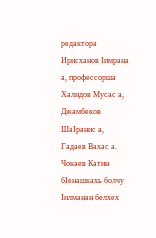редактора Ирисханов Iимрана а, профессорша Халидов Мусас а, Джамбеков ШаIранис а, Гадаев Вахас а.
Чокаев Катин бIенашкахь болчу Iилманан белхех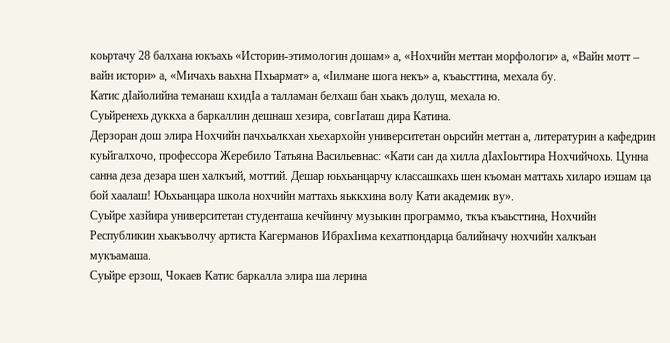коьртачу 28 балхана юкъахь «Историн-этимологин дошам» а, «Нохчийн меттан морфологи» а, «Вайн мотт – вайн истори» а, «Мичахь ваьхна Пхьармат» а, «Iилмане шога некъ» а, къаьсттина, мехала бу.
Катис дIайолийна теманаш кхидIа а талламан белхаш бан хьакъ долуш, мехала ю.
Суьйренехь дуккха а баркаллин дешнаш хезира, совгIаташ дира Катина.
Дерзоран дош элира Нохчийн пачхьалкхан хьехархойн университетан оьрсийн меттан а, литературин а кафедрин куьйгалхочо, профессора Жеребило Татьяна Васильевнас: «Кати сан да хилла дIахIоьттира Нохчийчохь. Цунна санна деза дезара шен халкъий, моттий. Дешар юьхьанцарчу классашкахь шен къоман маттахь хиларо иэшам ца бой хаалаш! Юьхьанцара школа нохчийн маттахь яьккхина волу Кати академик ву».
Суьйре хазйира университетан студенташа кечйинчу музыкин программо, ткъа къаьсттина, Нохчийн Республикин хьакъволчу артиста Кагерманов ИбрахIима кехатпондарца балийначу нохчийн халкъан мукъамаша.
Суьйре ерзош, Чокаев Катис баркалла элира ша лерина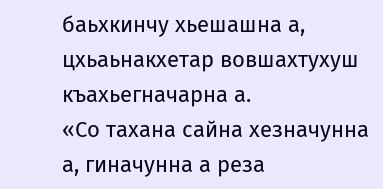баьхкинчу хьешашна а, цхьаьнакхетар вовшахтухуш къахьегначарна а.
«Со тахана сайна хезначунна а, гиначунна а реза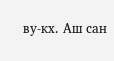ву-кх. Аш сан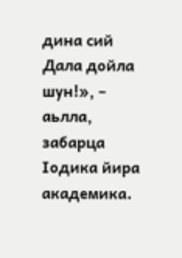дина сий Дала дойла шун!», – аьлла, забарца Iодика йира академика.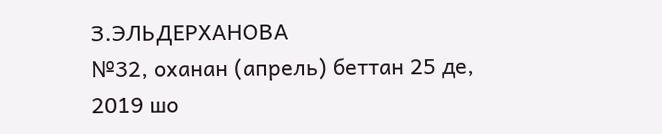З.ЭЛЬДЕРХАНОВА
№32, оханан (апрель) беттан 25 де, 2019 шо